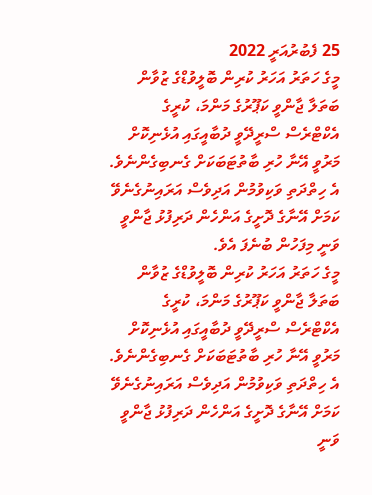25 ފެބުރުއަރީ 2022
މީގެ ހަތަރު އަހަރު ކުރިން ބޮލީވުޑްގެ ޒުވާން ބަތަލާ ޖާންވީ ކަޕޫރުގެ މަންމަ، ކުރީގެ އެކްޓްރެސް ސްރީދޭވީ ދުބާއީގައި އުޅެނިކޮށް މަރުވީ އޭނާ ހުރި ބާތުޓަބަކަށް ގެނބިގެންނެވެ. އެ ހިތްދަތި ވަކިވުމުން އަދިވެސް އަރައިނުގެނެވޭ ކަމަށް އޭނާގެ ދޮށީގެ އަންހެން ދަރިފުޅު ޖާންވީ ވަނީ މިފަހުން ބުނެފަ އެވެ.
މީގެ ހަތަރު އަހަރު ކުރިން ބޮލީވުޑްގެ ޒުވާން ބަތަލާ ޖާންވީ ކަޕޫރުގެ މަންމަ، ކުރީގެ އެކްޓްރެސް ސްރީދޭވީ ދުބާއީގައި އުޅެނިކޮށް މަރުވީ އޭނާ ހުރި ބާތުޓަބަކަށް ގެނބިގެންނެވެ. އެ ހިތްދަތި ވަކިވުމުން އަދިވެސް އަރައިނުގެނެވޭ ކަމަށް އޭނާގެ ދޮށީގެ އަންހެން ދަރިފުޅު ޖާންވީ ވަނީ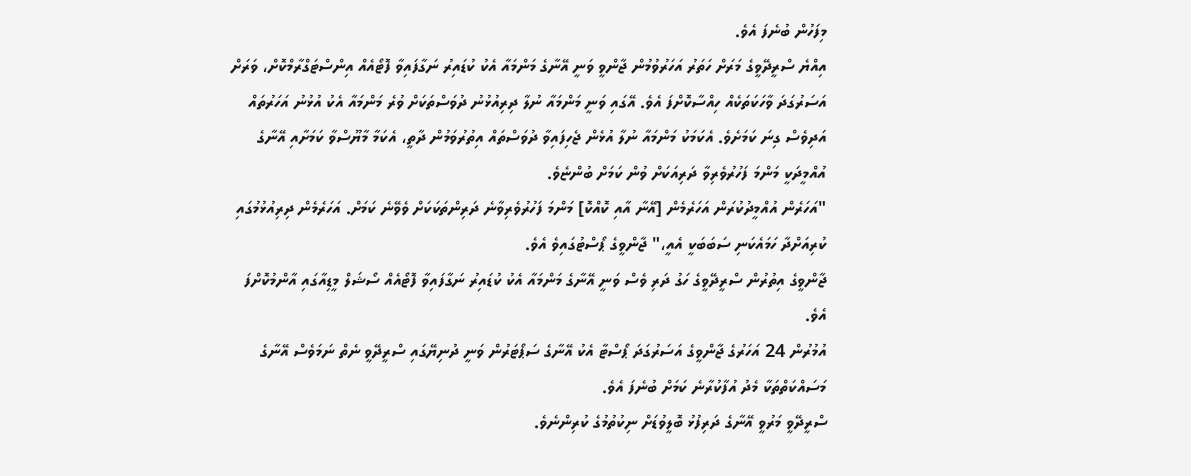މިފަހުން ބުނެފަ އެވެ.
އިއްޔެ ސްރީދޭވީގެ މަރަށް ހަތަރު އަހަރުވުމުން ޖާންވީ ވަނީ އޭނާގެ މަންމައާ އެކު ކުޑައިރު ނަގާފައިވާ ފޮޓޯއެއް އިންސްޓަގްރާމްކޮށް، ވަރަށް އަސަރުގަދަ ވާހަކަތަކެއް ހިއްސާކޮށްފަ އެވެ. އޭގައި ވަނީ މަންމައާ ނުލާ ދިރިއުޅުނު ދުވަސްތަކަށް ވުރެ މަންމައާ އެކު އުޅުނު އަހަރުތައް އަދިވެސް ގިނަ ކަމަށެވެ. އެކަމަކު މަންމައާ ނުލާ އުޅެން ޖެހިފައިވާ ދުވަސްތައް އިތުރުވަމުން ދާތީ، އެކަމާ މާޔޫސްވާ ކަމަށާއި އޭނާގެ އުއްމީދަކީ މަންމަ ފަހުރުވެރިވާ ދަރިއަކަށް ވުން ކަމަށް ބުންޏެވެ.
"އަހަރެން އުއްމީދުކުރަން އަހަރެމެން [އޭނާ އާއި ކޮއްކޮ] މަންމަ ފަހުރުވެރިވާނެ ދަރިންތަކަކަށް ވެވޭނެ ކަމަށް. އަހަރެމެން ދިރިއުޅުމުގައި ކުރިއަށްދާ ހަމައެކަނި ސަބަބަކީ އެއީ،" ޖާންވީގެ ޕޯސްޓުގައިވެ އެވެ.
ޖާންވީގެ އިތުރުން ސްރީދޭވީގެ ހަގު ދަރި ވެސް ވަނީ އޭނާގެ މަންމައާ އެކު ކުޑައިރު ނަގާފައިވާ ފޮޓޯއެއް ސޯޝަލް މީޑިއާގައި އާންމުކޮށްފަ އެވެ.
އުމުރުން 24 އަހަރުގެ ޖާންވީގެ އަސަރުގަދަ ޕޯސްޓާ އެކު އޭނާގެ ސަޕޯޓަރުން ވަނީ ދުނިޔޭގައި ސްރީދޭވީ ނެތް ނަމަވެސް އޭނާގެ މަސައްކަތްތަކާ މެދު އުފާކުރާނެ ކަމަށް ބުނެފަ އެވެ.
ސްރީދޭވީ މަރުވީ އޭނާގެ ދަރިފުޅު ބޮލީވުޑަށް ނިކުތުމުގެ ކުރިންނެވެ.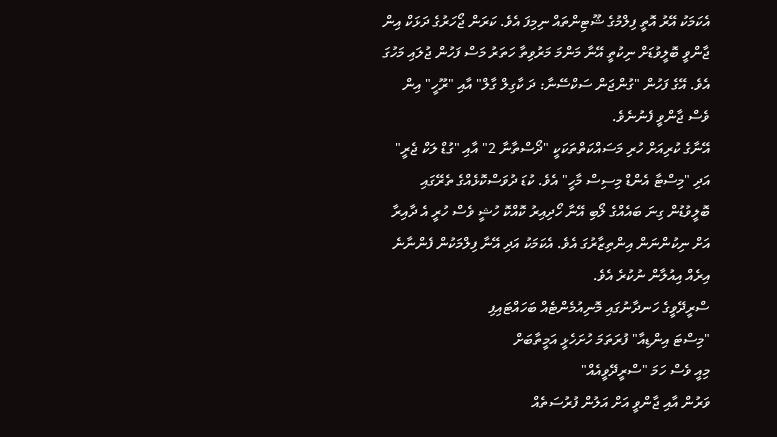އެކަމަކު އޭރު އޮތީ ފިލްމުގެ ޝޫޓިންތައް ނިމިފަ އެވެ. ކަރަން ޖޯހަރުގެ ދަޅަކް އިން ޖާންވީ ބޮލީވުޑަށް ނިކުތީ އޭނާ މަންމަ މަރުވިތާ ހަތަރު މަސް ފަހުން ޖުލައި މަހުގަ އެވެ. އޭގެ ފަހުން "ގުންޖަން ސަކްސޭނާ: ދަ ކާގިލް ގާލް" އާއި "ރޫހީ" އިން ވެސް ޖާންވީ ފެނުނެވެ.
އޭނާގެ ކުރިއަށް ހުރި މަސައްކަތްތަކަކީ "ދޯސްތާނާ 2" އާއި "ގުޑް ލަކް ޖެރީ" އަދި "މިސްޓާ އެންޑް މިސިސް މާހީ" އެވެ. ކުޑަ ދުވަސްކޮޅެއްގެ ތެރޭގައި ބޮލީވުޑުން ގިނަ ބައެއްގެ ލޯބި އޭނާ ހޯދިއިރު ކޮއްކޮ ހުޝީ ވެސް ހުރީ އެ ދާއިރާ އަށް ނިކުންނަން އިންތިޒާރުގަ އެވެ. އެކަމަކު އަދި އޭނާ ފިލްމަކުން ފެންނާނެ އިރެއް އިއުލާން ނުކުރެ އެވެ.
ސްރީދޭވީގެ ހަނދާނުގައި މޮނިއުމެންޓެއް ބަހައްޓައިފި
"މިސްޓަ އިންޑިއާ" ފުރަތަމަ ހުށަހެޅީ އަމީތާބަށް
މިއީ ވެސް ހަމަ "ސްރީދޭވީއެއް"
ވަރުން އާއި ޖާންވީ އަށް އަލުން ފުރުސަތެއް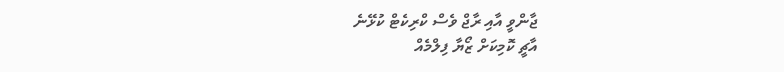ޖާންވީ އާއި ރާޖް ވެސް ކްރިކެޓް ކުޅޭނެ
އާޗީ ކޮމިކަށް ޒޯޔާ ފިލްމެއް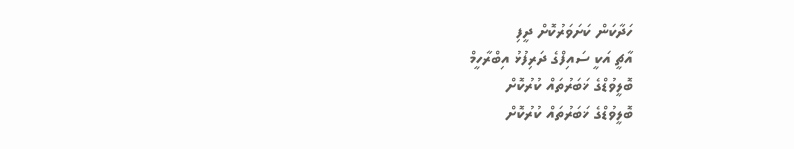ހަދާކަން ކަށަވަރުކޮށް ދީފި
އާޗީ އަކީ ސައިފްގެ ދަރިފުޅު އިބްރާހީމް
ބޮލީވުޑްގެ ޚަބަރުތައް ކުރުކޮށް
ބޮލީވުޑްގެ ޚަބަރުތައް ކުރުކޮށް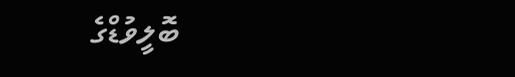ބޮލީވުޑްގެ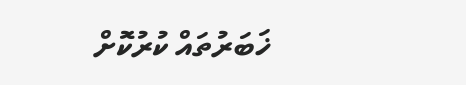ޚަބަރުތައް ކުރުކޮށް